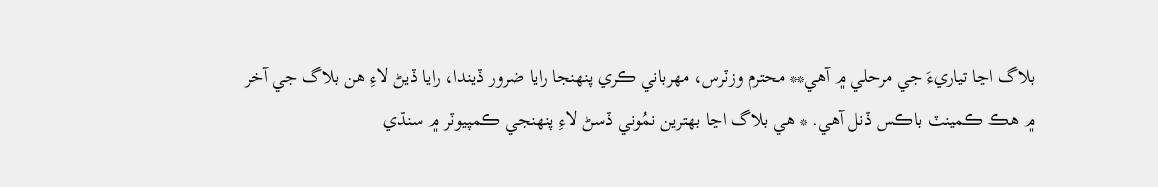بلاگ اڃا تياريءَ جي مرحلي ۾ آهي** محترم وزٽرس، مهرباني ڪري پنهنجا رايا ضرور ڏيندا، رايا ڏيڻ لاءِ هن بلاگ جي آخر ۾ هڪ ڪمينٽ باڪس ڏنل آهي. * هي بلاگ اڃا بهترين نمُوني ڏسڻ لاءِ پنهنجي ڪمپيوٽر ۾ سنڌي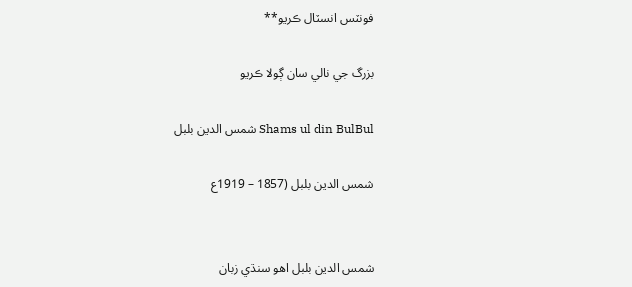فونٽس انسٽال ڪريو**

بزرگ جي نالي سان ڳولا ڪريو

Shams ul din BulBul شمس الدين بلبل

شمس الدين بلبل (1857 – 1919ع


شمس الدين بلبل اهو سنڌي زبان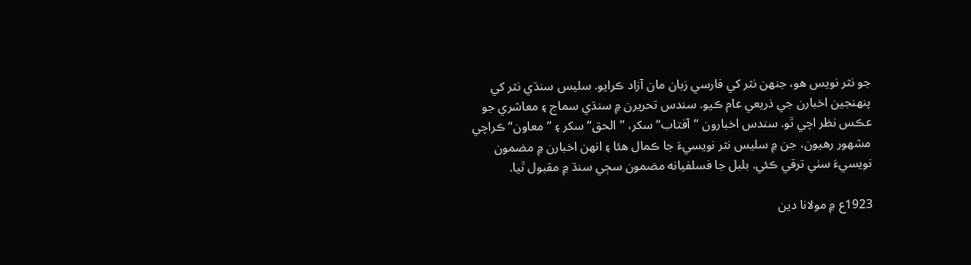جو نثر نويس هو، جنهن نثر کي فارسي زبان مان آزاد ڪرايو. سليس سنڌي نثر کي پنهنجين اخبارن جي ذريعي عام ڪيو. سندس تحريرن ۾ سنڌي سماج ۽ معاشري جو عڪس نظر اچي ٿو. سندس اخبارون ”آفتاب“ سکر، ”الحق“ سکر ۽ ”معاون“ ڪراچي مشهور رهيون، جن ۾ سليس نثر نويسيءَ جا ڪمال هئا ۽ انهن اخبارن ۾ مضمون نويسيءَ سٺي ترقي ڪئي. بلبل جا فسلفيانه مضمون سڄي سنڌ ۾ مقبول ٿيا.

1923ع ۾ مولانا دين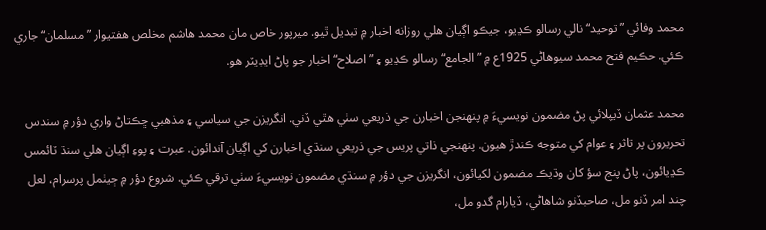محمد وفائي ”توحيد“ نالي رسالو ڪڍيو، جيڪو اڳيان هلي روزانه اخبار ۾ تبديل ٿيو. ميرپور خاص مان محمد هاشم مخلص هفتيوار ”مسلمان“ جاري ڪئي. حڪيم فتح محمد سيوهاڻي 1925ع ۾ ”الجامع“ رسالو ڪڍيو ۽ ”اصلاح“ اخبار جو پاڻ ايڊيٽر هو.

محمد عثمان ڏيپلائي پڻ مضمون نويسيءَ ۾ پنهنجن اخبارن جي ذريعي سٺي هٿي ڏني. انگريزن جي سياسي ۽ مذهبي ڇڪتاڻ واري دؤر ۾ سندس تحريرون پر تاثر ۽ عوام کي متوجه ڪندڙ هيون. پنهنجي ذاتي پريس جي ذريعي سنڌي اخبارن کي اڳيان آندائون. عبرت ۽ پوءِ اڳيان هلي سنڌ ٽائمس ڪڍيائون، پاڻ پنج سؤ کان وڌيڪ مضمون لکيائون، انگريزن جي دؤر ۾ سنڌي مضمون نويسيءَ سٺي ترقي ڪئي. شروع دؤر ۾ ڄيٺمل پرسرام، لعل چند امر ڏنو مل، صاحبڏنو شاهاڻي، ڏيارام گدو مل،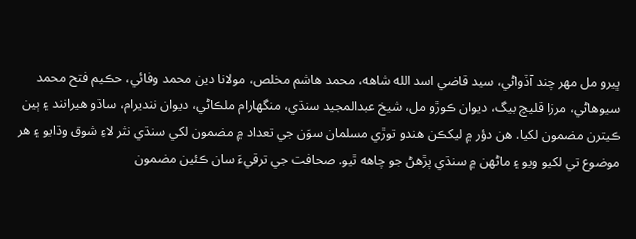ڀيرو مل مهر چند آڏواڻي، سيد قاضي اسد الله شاهه، محمد هاشم مخلص، مولانا دين محمد وفائي، حڪيم فتح محمد سيوهاڻي، مرزا قليچ بيگ، ديوان ڪوڙو مل، شيخ عبدالمجيد سنڌي، منگهارام ملڪاڻي، ديوان ننديرام، ساڌو هيرانند ۽ ٻين ڪيترن مضمون لکيا. هن دؤر ۾ ليکڪن هندو توڙي مسلمان سوَن جي تعداد ۾ مضمون لکي سنڌي نثر لاءِ شوق وڌايو ۽ هر موضوع تي لکيو ويو ۽ ماڻهن ۾ سنڌي پڙهڻ جو چاهه ٿيو. صحافت جي ترقيءَ سان ڪئين مضمون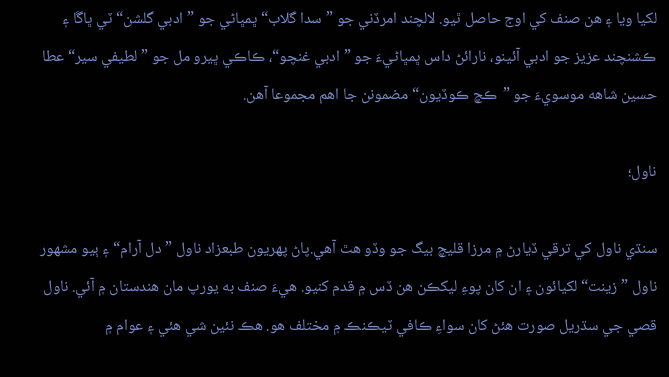لکيا ويا ۽ هن صنف کي اوج حاصل ٿيو. لالچند امرڏني جو ”سدا گلاب“ ڀمڀاڻي جو ”ادبي گلشن“ ٽي ڀاڱا ۽ ڪشنچند عزيز جو ادبي آئينو، نارائڻ داس ڀمڀاڻيءَ جو ”ادبي غنچو“، ڪاڪي ڀيرو مل جو ”لطيفي سير“ عطا حسين شاهه موسويءَ جو ”ڪچ ڪوڏيون“ مضمونن جا اهم مجموعا آهن.

ناول؛

سنڌي ناول کي ترقي ڏيارڻ ۾ مرزا قليچ بيگ جو وڏو هٿ آهي.پاڻ پهريون طبعزاد ناول ”دل آرام“ ۽ ٻيو مشهور ناول ”زينت“ لکيائون ۽ ان کان پوءِ ليکڪن هن ڏس ۾ قدم کنيو. هيءَ صنف به يورپ مان هندستان ۾ آئي. ناول قصي جي سڌريل صورت هئڻ کان سواءِ ڪافي ٽيڪنڪ ۾ مختلف هو. هڪ نئين شي هئي ۽ عوام ۾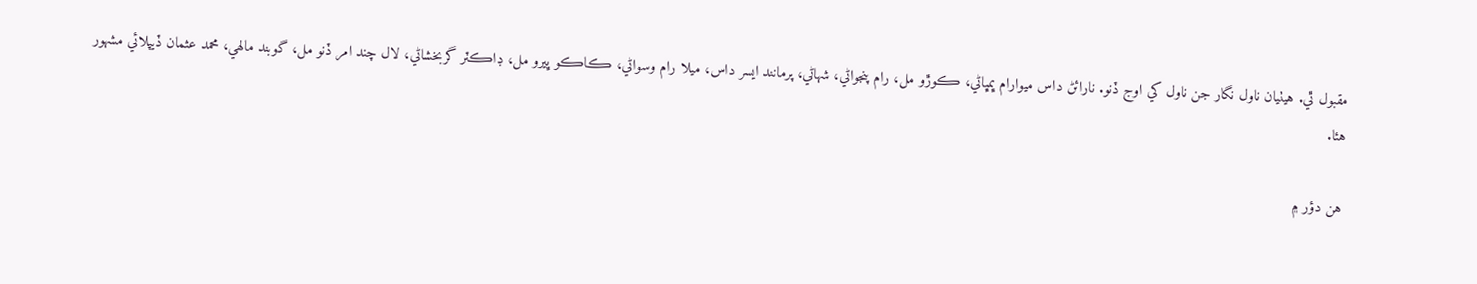مقبول ٿي. هيٺيان ناول نگار جن ناول کي اوج ڏنو. نارائڻ داس ميوارام ڀمڀاڻي، ڪوڙو مل، رام پنجواڻي، شهاڻي، پرمانند ايسر داس، ميلا رام وسواڻي، ڪاڪو ڀيرو مل، ڊاڪٽر گربخشاڻي، لال چند امر ڏنو مل، گوبند مالهي، محمد عثمان ڏيپلائي مشهور هئا.

هن دؤر ۾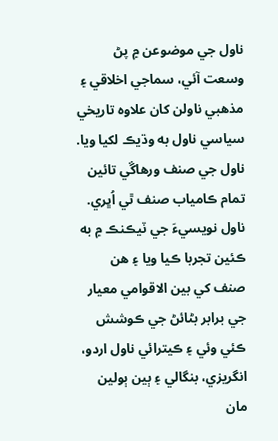ناول جي موضوعن ۾ پڻ وسعت آئي، سماجي اخلاقي ۽ مذهبي ناولن کان علاوه تاريخي سياسي ناول به وڌيڪ لکيا ويا. ناول جي صنف ورهاڱي تائين تمام ڪامياب صنف ٿي اُڀري. ناول نويسيءَ جي ٽيڪنڪ ۾ به ڪئين تجربا ڪيا ويا ۽ هن صنف کي بين الاقوامي معيار جي برابر بڻائڻ جي ڪوشش ڪئي وئي ۽ ڪيترائي ناول اردو، انگريزي، بنگالي ۽ ٻين ٻولين مان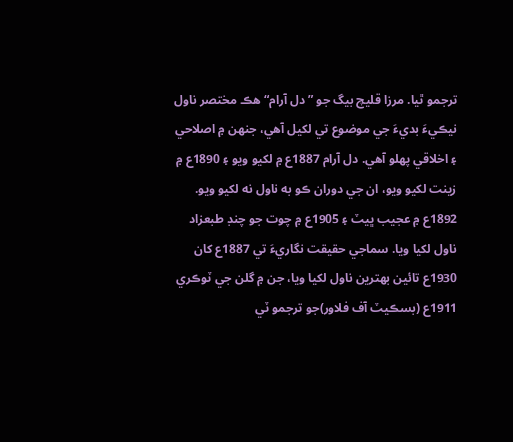ترجمو ٿيا. مرزا قليچ بيگ جو ”دل آرام“ هڪ مختصر ناول نيڪيءَ بديءَ جي موضوع تي لکيل آهي، جنهن ۾ اصلاحي ۽ اخلاقي پهلو آهي. دل آرام 1887ع ۾ لکيو ويو ۽ 1890ع ۾ زينت لکيو ويو، ان جي دوران ڪو به ناول نه لکيو ويو. 1892ع ۾ عجيب ڀيٽ ۽ 1905ع ۾ چوت جو چنڊ طبعزاد ناول لکيا ويا. سماجي حقيقت نگاريءَ تي 1887ع کان 1930ع تائين بهترين ناول لکيا ويا، جن ۾ گلن جي ٽوڪري 1911ع (بسڪيٽ آف فلاور)جو ترجمو ٽي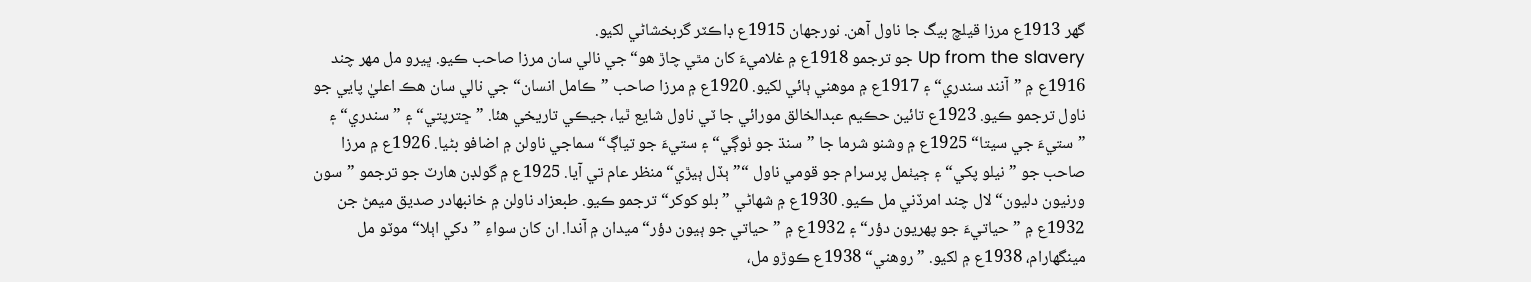گهر 1913ع مرزا قيلچ بيگ جا ناول آهن. نورجهان 1915ع ڊاڪٽر گربخشاڻي لکيو.
Up from the slavery جو ترجمو 1918ع ۾ غلاميءَ کان مٿي چاڙ هو“ جي نالي سان مرزا صاحب ڪيو. ڀيرو مل مهر چند 1916ع ۾ ”آنند سندري“ ۽ 1917ع ۾ موهني ٻائي لکيو. 1920ع ۾ مرزا صاحب ”ڪامل انسان“ جي نالي سان هڪ اعليٰ پايي جو ناول ترجمو ڪيو. 1923ع تائين حڪيم عبدالخالق مورائي جا ٽي ناول شايع ٿيا، جيڪي تاريخي هئا. ”ڇترپتي“ ۽ ”سندري“ ۽ ”ستيءَ جي سيتا“ 1925ع ۾ وشنو شرما جا ”سنڌ جو ٺوڳي“ ۽ ستيءَ جو تياڳ“ سماجي ناولن ۾ اضافو بڻيا. 1926ع ۾ مرزا صاحب جو ”نيلو پکي“ ۽ ڄيٺمل پرسرام جو قومي ناول “”ٻڏل ٻيڙي“ منظر عام تي آيا. 1925ع ۾ گولڊن هارٽ جو ترجمو ”سون ورنيون دليون“ لال چند امرڏني مل ڪيو. 1930ع ۾ شهاڻي ”بلو کوکر“ ترجمو ڪيو. طبعزاد ناولن ۾ خانبهادر صديق ميمڻ جن 1932ع ۾ ”حياتيءَ جو پهريون دؤر“ ۽ 1932ع ۾ ”حياتي جو ٻيون دؤر“ ميدان ۾ آندا. ان کان سواءِ ”دکي اٻلا“ موٽو مل مينگهارام، 1938ع ۾ لکيو. ”روهني“ 1938ع ڪوڙو مل،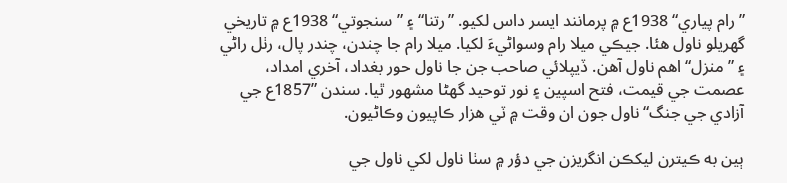”رام پياري“ 1938ع ۾ پرمانند ايسر داس لکيو. ”رتنا“ ۽ ”سنجوتي“ 1938ع ۾ تاريخي گهريلو ناول هئا. جيڪي ميلا رام وسواڻيءَ لکيا. ميلا رام جا چندن، چندر پال، رٺل راڻي ۽ ”منزل“ اهم ناول آهن. ڏيپلائي صاحب جن جا ناول حور بغداد، آخري امداد، عصمت جي قيمت، فتح اسپين ۽ نور توحيد گهڻا مشهور ٿيا. سندن ”1857ع جي آزادي جي جنگ“ ناول جون ان وقت ۾ ٽي هزار ڪاپيون وڪاڻيون.

ٻين به ڪيترن ليکڪن انگريزن جي دؤر ۾ سٺا ناول لکي ناول جي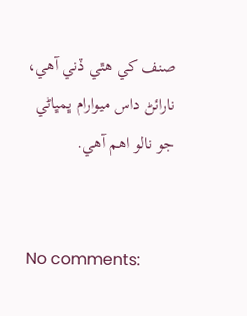صنف کي هٿي ڏني آهي، نارائڻ داس ميوارام ڀمڀاڻي جو نالو اهم آهي.


No comments: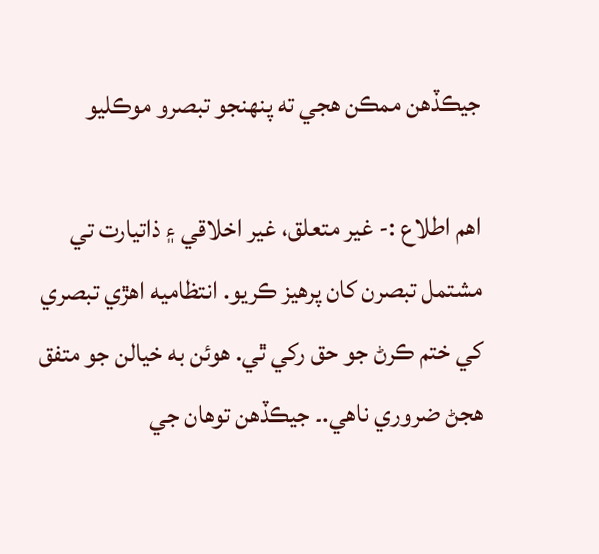جيڪڏهن ممڪن هجي ته پنهنجو تبصرو موڪليو

اهم اطلاع :- غير متعلق، غير اخلاقي ۽ ذاتيارت تي مشتمل تبصرن کان پرهيز ڪريو. انتظاميه اهڙي تبصري کي ختم ڪرڻ جو حق رکي ٿي. هوئن به خيالن جو متفق هجڻ ضروري ناهي.۔ جيڪڏهن توهان جي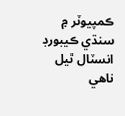ڪمپيوٽر ۾ سنڌي ڪيبورڊ انسٽال ٿيل ناهي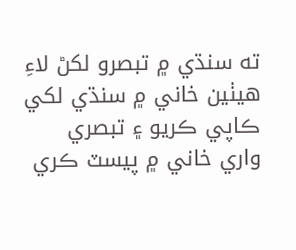ته سنڌي ۾ تبصرو لکڻ لاءِ هيٺين خاني ۾ سنڌي لکي ڪاپي ڪريو ۽ تبصري واري خاني ۾ پيسٽ ڪري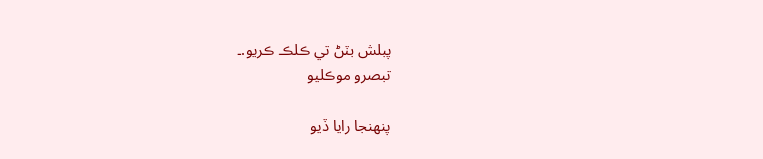پبلش بٽڻ تي ڪلڪ ڪريو.۔
تبصرو موڪليو

پنهنجا رايا ڏيو